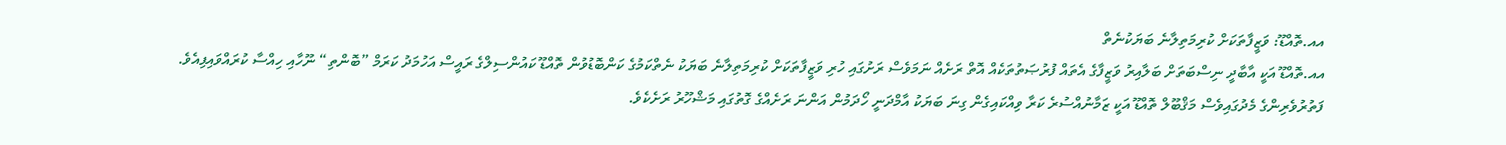އއ.ތޮއްޑޫ: ވަޒީފާތަކަށް ކުރިމަތިލާނެ ބަޔަކުނެތް
އއ.ތޮއްޑޫ އަކީ އާބާދީ ނިސްބަތަށް ބަލާއިރު ވަޒީފާގެ އެތައް ފުރުޞަތުތަކެއް އޮތް ރަށެއް ނަމަވެސް ރަށުގައި ހުރި ވަޒީފާތަކަށް ކުރިމަތިލާނެ ބަޔަކު ނެތްކަމުގެ ކަންބޮޑުވުން ތޮއްޑޫ ކައުންސިލްގެ ރައީސް އަހުމަދު ކަރަމް ”ބޮންތި“ ނޫހާއި ހިއްސާ ކުރައްވައިފިއެވެ.
ފަތުރުވެރިންގެ މެދުގައިވެސް މަޤްބޫލް ތޮއްޑޫ އަކީ ޒަމާނުއްސުރެ ކަރާ ވިއްކައިގެން ގިނަ ބަޔަކު އާމްދަނީ ހޯދަމުން އަންނަ ރަށެއްގެ ގޮތުގައި މަޝްހޫރު ރަށެކެވެ.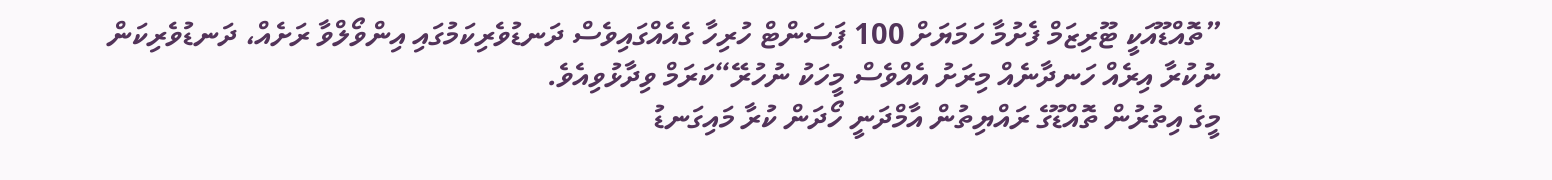”ތޮއްޑޫއަކީ ޓޫރިޒަމް ފެށުމާ ހަމަޔަށް 100 ޕަސަންޓް ހުރިހާ ގެއެއްގައިވެސް ދަނޑުވެރިކަމުގައި އިންވޯލްވާ ރަށެއް، ދަނޑުވެރިކަން ނުކުރާ އިރެއް ހަނދާނެއް މިރަށު އެއްވެސް މީހަކު ނުހުރޭ“ކަރަމް ވިދާޅުވިއެވެ.
މީގެ އިތުރުން ތޮއްޑޫގެ ރައްޔިތުން އާމްދަނީ ހޯދަން ކުރާ މައިގަނޑު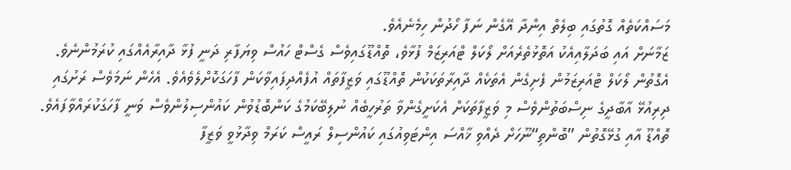މަސައްކަތެއް ގޮތުގައި ބިލެތް އިންދާ އޭގެން ނަފާ ހޯދުން ހިމެނެއެވެ.
ޒަމާނަށް އައި ބަދަލާއިއެކު އަތޮޅުތެރެއަށް ލޯކަލް ޓްއަރިޒަމް ފުޅާވެ، ތޮއްޑޫގައިވެސް ގެސްޓް ހައުސް ވިޔަފާރި ދަނީ ފުޅާ ދާއިރާއެއްގައި ކުރަމުންނެވެ.
އެގޮތުން ލޯކަލް ޓްއަރިޒަމުން ފެށިގެން އެތަކެއް ދާއިރާތަކަކުން ތޮއްޑޫގައި ވަޒީފާތައް އުފެއްދިފައިވާކަން ފާހަގަކޮށްލެވެއެވެ. އެހެން ނަމަވެސް ރަށުގައި ދިރިއުޅޭ އާބާދީގެ ނިސްބަތުންވެސް މި ވަޒީފާތަކަށް އެކަށީގެންވާ ތަރުހީބެއް ނުލިބޭކަމުގެ ކަންބޮޑުވުން ކައުންސިލުންވެސް ވަނީ ފާހަގަކުރައްވާފައެވެ.
ތޮއްޑޫ އާއި ގުޅޭގޮތުން ”ބޮންތި“ނޫހަށް ދެއްވި ޚާއްސަ އިންޓަވިއުގައި ކައުންސިލް ރައީސް ކަރަމް ވިދާޅުވީ ވަޒީފާ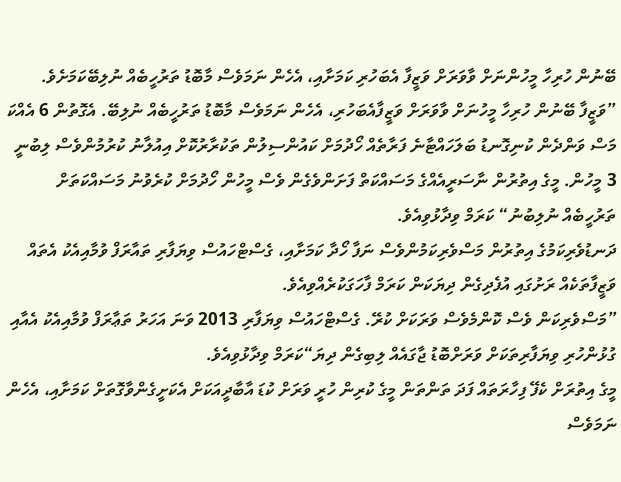ބޭނުން ހުރިހާ މީހުންނަށް ވާވަރަށް ވަޒީފާ އެބަހުރި ކަމަށާއި، އެހެން ނަމަވެސް މާބޮޑު ތަރުހީބެއް ނުލިބޭކަމަށެވެ.
”ވަޒީފާ ބޭނުން ހުރިހާ މީހުނަށް ވާވަރަށް ވަޒީފާއެބަހުރި، އެހެން ނަމަވެސް މާބޮޑު ތަރުހީބެއް ނުލިބޭ. އެގޮތުން 6 އެއްކަ މަސް ވަންދެން ކުނިގޮނޑު ބަލަހައްޓާނެ ފަރާތެއް ހޯދުމަށް ކައުންސިލުން ތަކުރާރުކޮށް އިއުލާނު ކުރުމުންވެސް ލިބުނީ 3 މީހުން. މީގެ އިތުރުން ނާސަރީއެއްގެ މަސައްކަތް ފަށަންވެގެން ވެސް މީހުން ހޯދުމަށް ކުރެވުނު މަސައްކަތަށް ތަރުހީބެއް ނުލިބުނު“ ކަރަމް ވިދާޅުވިއެވެ.
ދަނޑުވެރިކަމުގެ އިތުރުން މަސްވެރިކަމުންވެސް ނަފާ ހޯދާ ކަމަށާއި، ގެސްޓްހައުސް ވިޔަފާރި ތައާރަފް ވުމާއިއެކު އެތައް ވަޒީފާތަކެއް ރަށުގައި އުފެދިގެން ދިޔަކަން ކަރަމް ފާހަގަކުރެއްވިއެވެ.
”މަސްވެރިކަން ވެސް ކޮންމެވެސް ވަރަކަށް ކުރޭ. ގެސްޓްހައުސް ވިޔަފާރި 2013 ވަނަ އަހަރު ތަޢާރަފް ވުމާއިއެކު އެއާއި ގުޅުންހުރި ވިޔަފާރިތަކަށް ވަރަށްބޮޑު ޖާގައެއް ލިބިގެން ދިޔަ“ކަރަމް ވިދާޅުވިއެވެ.
މީގެ އިތުރަށް ކެފޭ ފިހާރަތައް ފަދަ ތަންތަން މީގެ ކުރިން ހުރީ ވަރަށް ކުޑަ އާބާދީއަކަށް އެކަށީގެންވާގޮތަށް ކަމަށާއި، އެހެން ނަމަވެސް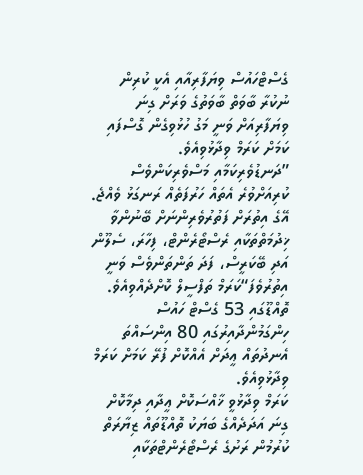ގެސްޓްހައުސް ވިޔަފާރިއާއި އެކީ ކުރިން ނުކުރާ ބާވަތް ބާވަތުގެ ވަރަށް ގިނަ ވިޔަފާރިއަށް ވަނީ މަގު ހުޅުވިގެން ގޮސްފައި ކަމަށް ކަރަމް ވިދާޅުވިއެވެ.
”ދަނޑުވެރިކަމާއި މަސްވެރިކަންވެސް ކުރިއަށްވުރެ އެތައް ހަރުފަތެއް ރަނގަޅު ވެއްޖެ. އޭގެ އިތުރަށް ފަތުރުވެރިންނަށް ބޭނުންވާ ޚިދުމަތްތަކާއި ރެސްޓޯރެންޓް، ފިހާރަ، ސެލޫން އަދި ބޭކަރީސް، ފަދަ ތަންތަންވެސް ވަނީ އިތުރުވެފަ“ކަރަމް ތަފްސީލް ކޮށްދެއްވިއެވެ.
ތޮއްޑޫގައި 53 ގެސްޓް ހައުސް ހިންގަމުންދާއިރުގައި 80 އިންސައްތަ އެނދުތައް ޢީދަށް އެއްކޮށް ފުރޭ ކަމަށް ކަރަމް ވިދާޅުވިއެވެ.
ކަރަމް ވިދާޅުވީ ޚާއްސަކޮށް ޢީދާއި ދިމާކޮށް ގިނަ އަދަދެއްގެ ބަޔަކު ތޮއްޑޫތައް ޒިޔާރަތް ކުރުމުން ރަށުގެ ރެސްޓޯރެންޓްތަކާއި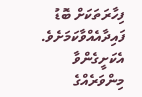ފިހާރަތަކަށް ބޮޑު ފައިދާއެއްވާކަމަށެވެ.
އެކަށީގެންވާ މިންވަރެއްގެ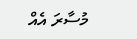މުސާރަ އެއް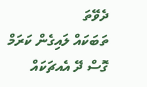ދެވޭތަ
ތަބަކައް ލައިގެން ކަރަމް ގޮސް ދޭ އެއޗަކައް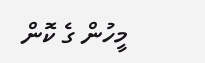މީހުން ގެ ކޮން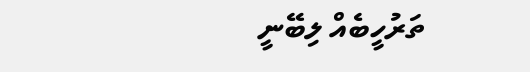ތަރުހީބެއް ލިބޭނީ